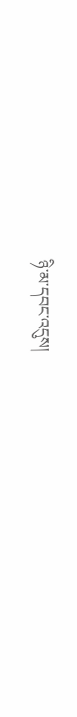ཉི་མ་དབང་འདུས།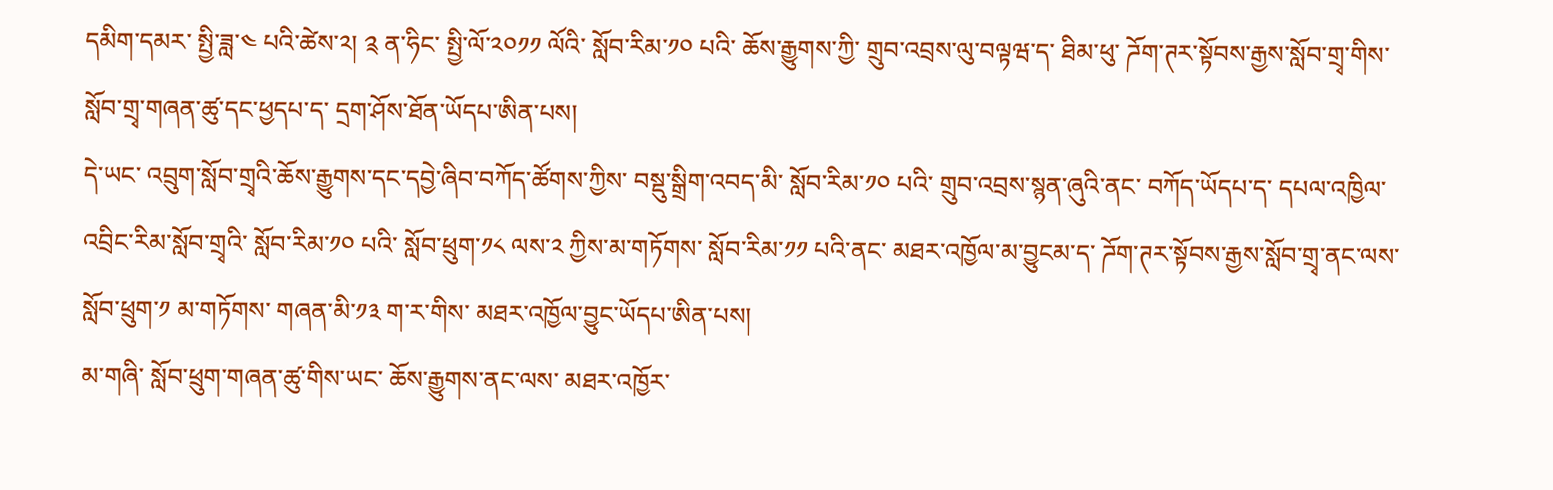དམིག་དམར་ སྤྱི་ཟླ་༤ པའི་ཚེས་༢། ༉ ན་ཧིང་ སྤྱི་ལོ་༢༠༡༡ ལོའི་ སློབ་རིམ་༡༠ པའི་ ཆོས་རྒྱུགས་ཀྱི་ གྲུབ་འབྲས་ལུ་བལྟཝ་ད་ ཐིམ་ཕུ་ ཌོག་ཊར་སྟོབས་རྒྱས་སློབ་གྲྭ་གིས་ སློབ་གྲྭ་གཞན་ཚུ་དང་ཕྱདཔ་ད་ དྲག་ཤོས་ཐོན་ཡོདཔ་ཨིན་པས།
དེ་ཡང་ འབྲུག་སློབ་གྲྭའི་ཆོས་རྒྱུགས་དང་དབྱེ་ཞིབ་བཀོད་ཚོགས་ཀྱིས་ བསྡུ་སྒྲིག་འབད་མི་ སློབ་རིམ་༡༠ པའི་ གྲུབ་འབྲས་སྙན་ཞུའི་ནང་ བཀོད་ཡོདཔ་ད་ དཔལ་འཁྱིལ་འབྲིང་རིམ་སློབ་གྲྭའི་ སློབ་རིམ་༡༠ པའི་ སློབ་ཕྲུག་༡༨ ལས་༢ ཀྱིས་མ་གཏོགས་ སློབ་རིམ་༡༡ པའི་ནང་ མཐར་འཁྱོལ་མ་བྱུངམ་ད་ ཌོག་ཊར་སྟོབས་རྒྱས་སློབ་གྲྭ་ནང་ལས་ སློབ་ཕྲུག་༡ མ་གཏོགས་ གཞན་མི་༡༣ ག་ར་གིས་ མཐར་འཁྱོལ་བྱུང་ཡོདཔ་ཨིན་པས།
མ་གཞི་ སློབ་ཕྲུག་གཞན་ཚུ་གིས་ཡང་ ཆོས་རྒྱུགས་ནང་ལས་ མཐར་འཁྱོར་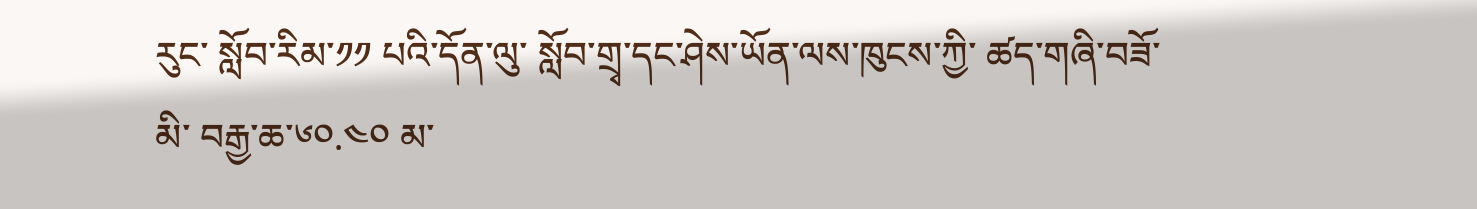རུང་ སློབ་རིམ་༡༡ པའི་དོན་ལུ་ སློབ་གྲྭ་དང་ཤེས་ཡོན་ལས་ཁུངས་ཀྱི་ ཚད་གཞི་བཟོ་མི་ བརྒྱ་ཆ་༦༠.༤༠ མ་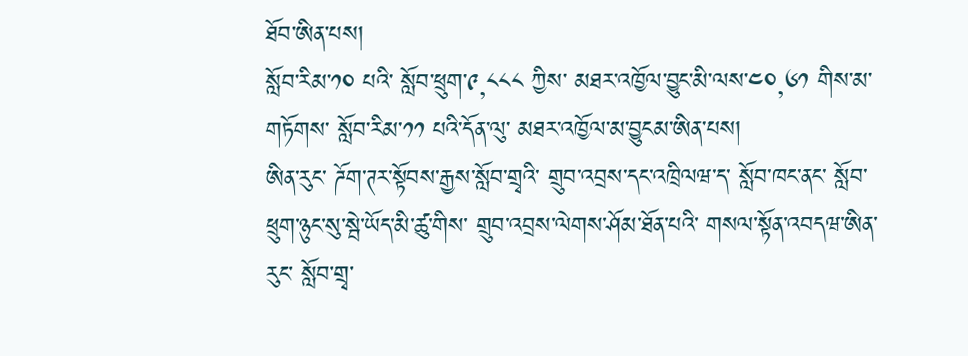ཐོབ་ཨིན་པས།
སློབ་རིམ་༡༠ པའི་ སློབ་ཕྲུག་༩,༨༨༨ ཀྱིས་ མཐར་འཁྱོལ་བྱུང་མི་ལས་༤༠,༦༡ གིས་མ་གཏོགས་ སློབ་རིམ་༡༡ པའི་དོན་ལུ་ མཐར་འཁྱོལ་མ་བྱུངམ་ཨིན་པས།
ཨིན་རུང་ ཌོག་ཊར་སྟོབས་རྒྱས་སློབ་གྲྭའི་ གྲུབ་འབྲས་དང་འཁྲིལཝ་ད་ སློབ་ཁང་ནང་ སློབ་ཕྲུག་ཉུང་སུ་སྦེ་ཡོད་མི་ཚུ་གིས་ གྲུབ་འབྲས་ལེགས་ཤོམ་ཐོན་པའི་ གསལ་སྟོན་འབདཝ་ཨིན་རུང་ སློབ་གྲྭ་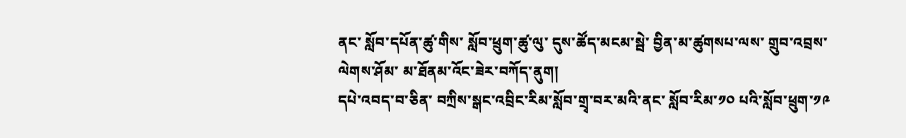ནང་ སློབ་དཔོན་ཚུ་གིས་ སློབ་ཕྲུག་ཚུ་ལུ་ དུས་ཚོད་མངམ་སྦེ་ བྱིན་མ་ཚུགསཔ་ལས་ གྲུབ་འབྲས་ལེགས་ཤོམ་ མ་ཐོནམ་འོང་ཟེར་བཀོད་ནུག།
དཔེ་འབད་བ་ཅིན་ བཀྲིས་སྒང་འབྲིང་རིམ་སློབ་གྲྭ་བར་མའི་ནང་ སློབ་རིམ་༡༠ པའི་སློབ་ཕྲུག་༡༩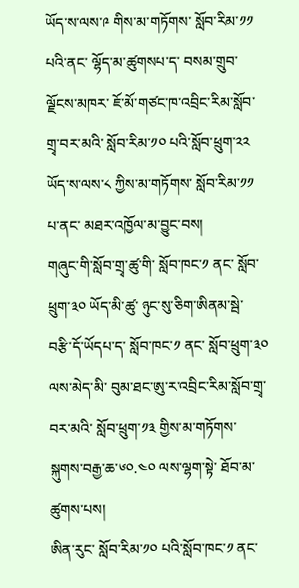ཡོད་ས་ལས་༩ གིས་མ་གཏོགས་ སློབ་རིམ་༡༡ པའི་ནང་ ལྷོད་མ་ཚུགསཔ་ད་ བསམ་གྲུབ་ལྗོངས་མཁར་ ཇོ་མོ་གཙང་ཁ་འབྲིང་རིམ་སློབ་གྲྭ་བར་མའི་ སློབ་རིམ་༡༠ པའི་སློབ་ཕྲུག་༢༢ ཡོད་ས་ལས་༨ ཀྱིས་མ་གཏོགས་ སློབ་རིམ་༡༡ པ་ནང་ མཐར་འཁྱོལ་མ་བྱུང་བས།
གཞུང་གི་སློབ་གྲྭ་ཚུ་གི་ སློབ་ཁང་༡ ནང་ སློབ་ཕྲུག་༣༠ ཡོད་མི་ཚུ་ ཉུང་སུ་ཅིག་ཨིནམ་སྦེ་ བརྩི་དོ་ཡོདཔ་ད་ སློབ་ཁང་༡ ནང་ སློབ་ཕྲུག་༣༠ ལས་མེད་མི་ བུམ་ཐང་ཨུ་ར་འབྲིང་རིམ་སློབ་གྲྭ་བར་མའི་ སློབ་ཕྲུག་༡༣ གྱིས་མ་གཏོགས་ སྐུགས་བརྒྱ་ཆ་༦༠.༤༠ ལས་ལྷག་སྟེ་ ཐོབ་མ་ཚུགས་པས།
ཨིན་རུང་ སློབ་རིམ་༡༠ པའི་སློབ་ཁང་༡ ནང་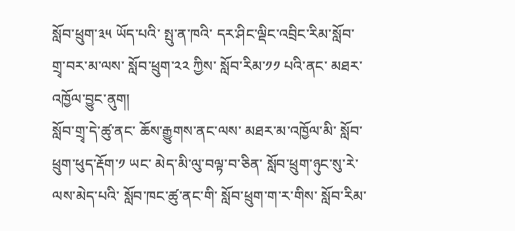སློབ་ཕྲུག་༣༥ ཡོད་པའི་ སྤུ་ན་ཁའི་ དར་ཤིང་ལྡིང་འབྲིང་རིམ་སློབ་གྲྭ་བར་མ་ལས་ སློབ་ཕྲུག་༢༢ ཀྱིས་ སློབ་རིམ་༡༡ པའི་ནང་ མཐར་འཁྱོལ་བྱུང་ནུག།
སློབ་གྲྭ་དེ་ཚུ་ནང་ ཆོས་རྒྱུགས་ནང་ལས་ མཐར་མ་འཁྱོལ་མི་ སློབ་ཕྲུག་ཕུད་རྡོག་༡ ཡང་ མེད་མི་ལུ་བལྟ་བ་ཅིན་ སློབ་ཕྲུག་ཉུང་སུ་རེ་ལས་མེད་པའི་ སློབ་ཁང་ཚུ་ནང་གི་ སློབ་ཕྲུག་ག་ར་གིས་ སློབ་རིམ་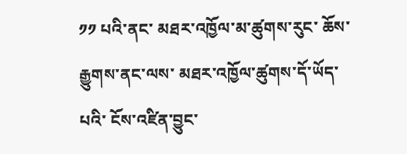༡༡ པའི་ནང་ མཐར་འཁྱོལ་མ་ཚུགས་རུང་ ཆོས་རྒྱུགས་ནང་ལས་ མཐར་འཁྱོལ་ཚུགས་དོ་ཡོད་པའི་ ངོས་འཛིན་བྱུང་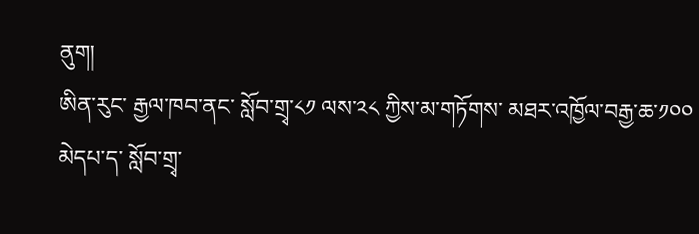ནུག།
ཨིན་རུང་ རྒྱལ་ཁབ་ནང་ སློབ་གྲྭ་༨༡ ལས་༢༨ ཀྱིས་མ་གཏོགས་ མཐར་འཁྱོལ་བརྒྱ་ཆ་༡༠༠ མེདཔ་ད་ སློབ་གྲྭ་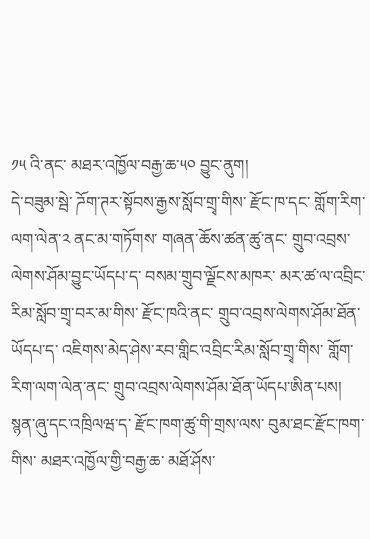༡༥ འི་ནང་ མཐར་འཁྱོལ་བརྒྱ་ཆ་༥༠ བྱུང་ནུག།
དེ་བཟུམ་སྦེ་ ཌོག་ཊར་སྟོབས་རྒྱས་སློབ་གྲྭ་གིས་ རྫོང་ཁ་དང་ གློག་རིག་ལག་ལེན་༢ ནང་མ་གཏོགས་ གཞན་ཆོས་ཚན་ཚུ་ནང་ གྲུབ་འབྲས་ལེགས་ཤོམ་བྱུང་ཡོདཔ་ད་ བསམ་གྲུབ་ལྗོངས་མཁར་ མར་ཚ་ལ་འབྲིང་རིམ་སློབ་གྲྭ་བར་མ་གིས་ རྫོང་ཁའི་ནང་ གྲུབ་འབྲས་ལེགས་ཤོམ་ཐོན་ཡོདཔ་ད་ འཇིགས་མེད་ཤེས་རབ་གླིང་འབྲིང་རིམ་སློབ་གྲྭ་གིས་ གློག་རིག་ལག་ལེན་ནང་ གྲུབ་འབྲས་ལེགས་ཤོམ་ཐོན་ཡོདཔ་ཨིན་པས།
སྙན་ཞུ་དང་འཁྲིལཝ་ད་ རྫོང་ཁག་ཚུ་གི་གྲས་ལས་ བུམ་ཐང་རྫོང་ཁག་གིས་ མཐར་འཁྱོལ་གྱི་བརྒྱ་ཆ་ མཐོ་ཤོས་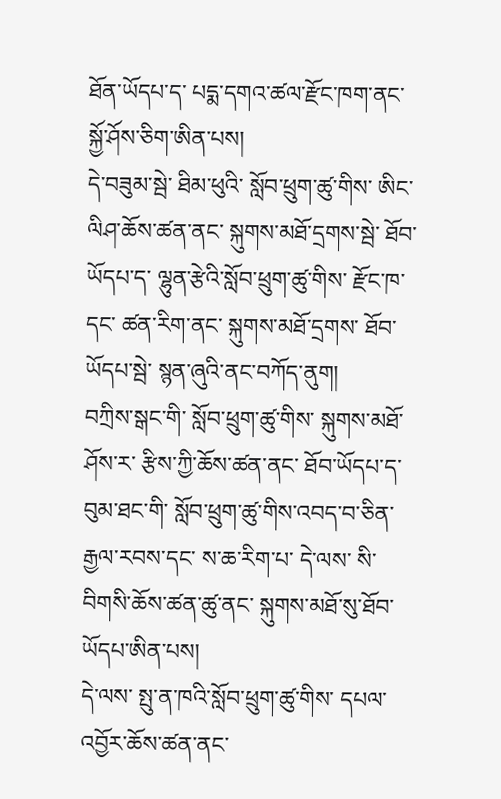ཐོན་ཡོདཔ་ད་ པདྨ་དགའ་ཚལ་རྫོང་ཁག་ནང་ སྐྱོ་ཤོས་ཅིག་ཨིན་པས།
དེ་བཟུམ་སྦེ་ ཐིམ་ཕུའི་ སློབ་ཕྲུག་ཚུ་གིས་ ཨིང་ལིཤ་ཆོས་ཚན་ནང་ སྐུགས་མཐོ་དྲགས་སྦེ་ ཐོབ་ཡོདཔ་ད་ ལྷུན་རྩེའི་སློབ་ཕྲུག་ཚུ་གིས་ རྫོང་ཁ་དང་ ཚན་རིག་ནང་ སྐུགས་མཐོ་དྲགས་ ཐོབ་ཡོདཔ་སྦེ་ སྙན་ཞུའི་ནང་བཀོད་ནུག།
བཀྲིས་སྒང་གི་ སློབ་ཕྲུག་ཚུ་གིས་ སྐུགས་མཐོ་ཤོས་ར་ རྩིས་ཀྱི་ཆོས་ཚན་ནང་ ཐོབ་ཡོདཔ་ད་ བུམ་ཐང་གི་ སློབ་ཕྲུག་ཚུ་གིས་འབད་བ་ཅིན་ རྒྱལ་རབས་དང་ ས་ཆ་རིག་པ་ དེ་ལས་ སི་བིགསི་ཆོས་ཚན་ཚུ་ནང་ སྐུགས་མཐོ་སུ་ཐོབ་ཡོདཔ་ཨིན་པས།
དེ་ལས་ སྤུ་ན་ཁའི་སློབ་ཕྲུག་ཚུ་གིས་ དཔལ་འབྱོར་ཆོས་ཚན་ནང་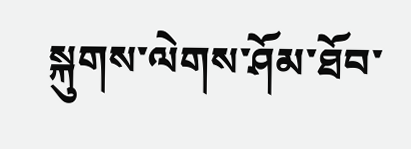སྐུགས་ལེགས་ཤོམ་ཐོབ་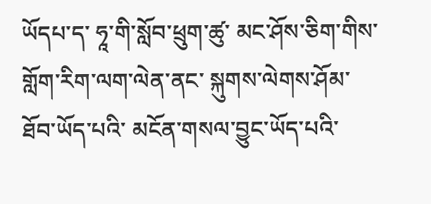ཡོདཔ་ད་ ཧཱ་གི་སློབ་ཕྲུག་ཚུ་ མང་ཤོས་ཅིག་གིས་ གློག་རིག་ལག་ལེན་ནང་ སྐུགས་ལེགས་ཤོམ་ཐོབ་ཡོད་པའི་ མངོན་གསལ་བྱུང་ཡོད་པའི་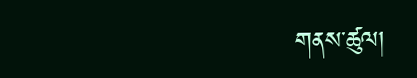གནས་ཚུལ།